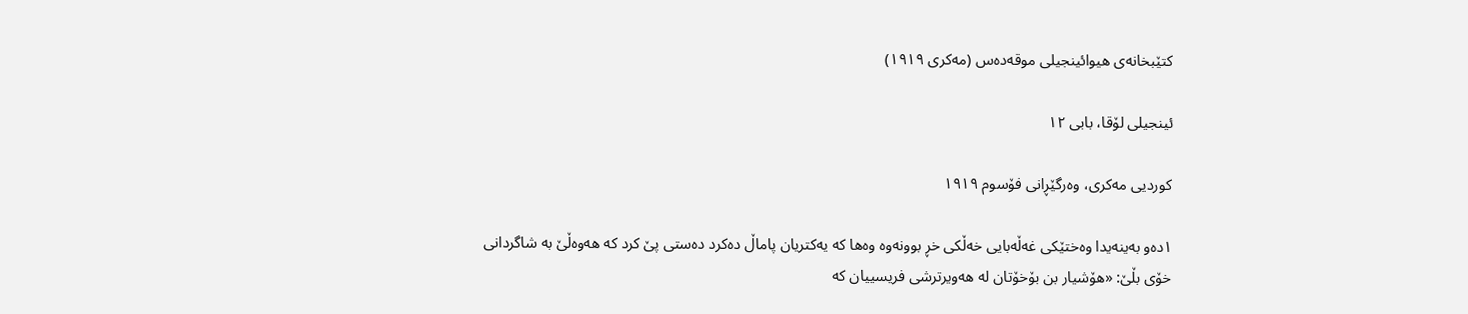کتێبخانەی هیوائینجیلی موقەدەس (مەکری ١٩١٩)

ئینجیلی لۆقا، بابی ١٢

کوردیی مەکری، وەرگێڕانی فۆسوم ١٩١٩

١دەو بەینەیدا وەختێکی غەڵەبایی خەڵکی خڕ بوونەوە وەها کە یەکتریان پاماڵ دەکرد دەستی پێ کرد کە هەوەڵێ بە شاگردانی خۆی بڵێ: «هۆشیار بن بۆخۆتان لە هەویرترشی فریسییان کە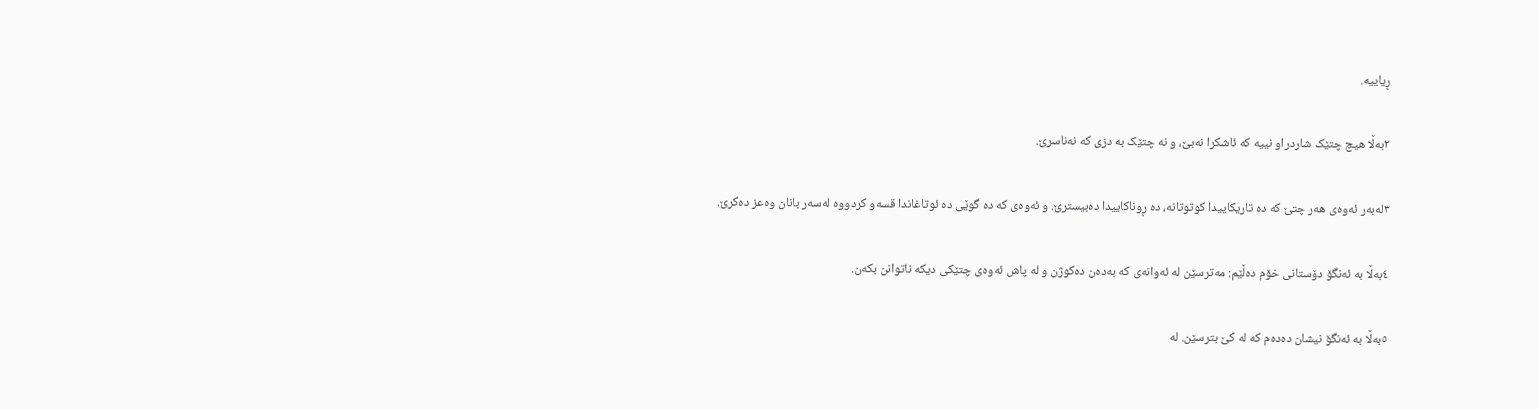ڕیاییە.

٢بەڵا هیچ چتێک شاردراو نییە کە ئاشکرا نەبێ، و نە چتێک بە دزی کە نەناسرێ.

٣لەبەر ئەوەی هەر چتێ کە دە تاریکاییدا کوتوتانە، دە ڕوناکاییدا دەبیسترێ. و ئەوەی کە دە گوێی دە ئوتاغاندا قسەو کردووە لەسەر بانان وەعز دەکرێ.

٤بەڵا بە ئەنگۆ دۆستانی خۆم دەڵێم: مەترسێن لە ئەوانەی کە بەدەن دەکوژن و لە پاش ئەوەی چتێکی دیکە ناتوانن بکەن.

٥بەڵا بە ئەنگۆ نیشان دەدەم کە لە کێ بترسێن. لە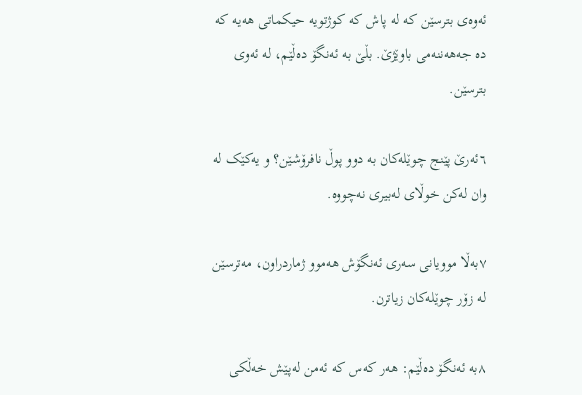ئەوەی بترسێن کە لە پاش کە کوژتویە حیکماتی هەیە کە دە جەهەننەمی باوێژێ. بڵێ بە ئەنگۆ دەڵێم، لە ئەوی بترسێن.

٦ئەرێ پێنج چوێلەکان بە دوو پوڵ نافرۆشێن؟ و یەکێک لە وان لەکن خوڵای لەبیری نەچووە.

٧بەڵا موویانی سەری ئەنگۆش هەموو ژماردراون، مەترسێن لە زۆر چوێلەکان زیاترن.

٨بە ئەنگۆ دەڵێم: هەر کەس کە ئەمن لەپێش خەڵکی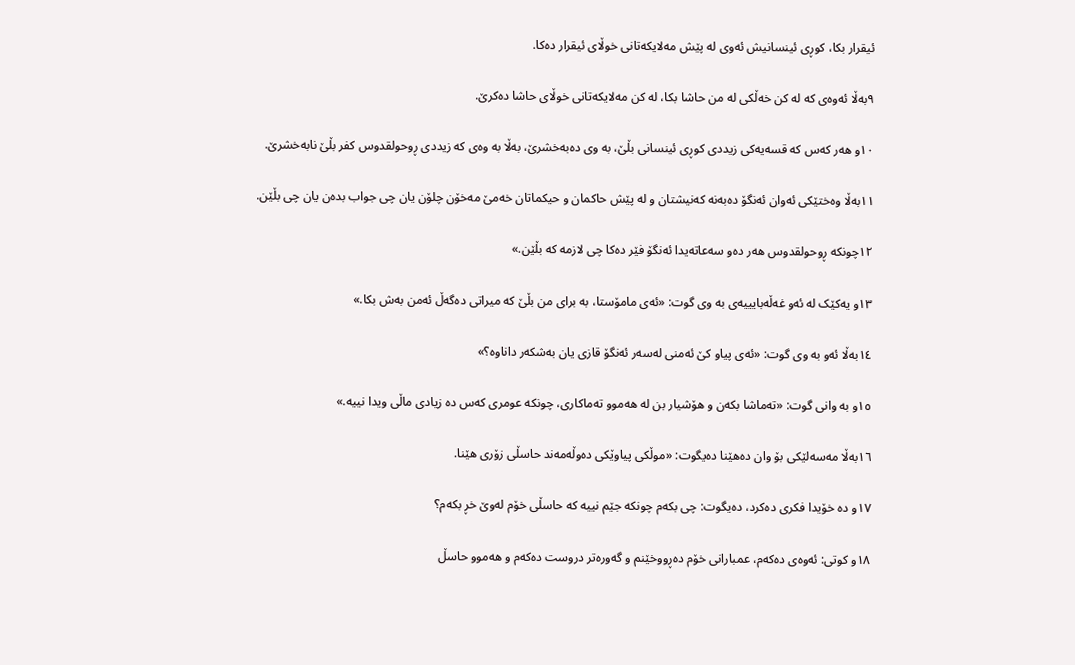ئیقرار بکا، کوڕی ئینسانیش ئەوی لە پێش مەلایکەتانی خوڵای ئیقرار دەکا.

٩بەڵا ئەوەی کە لە کن خەڵکی لە من حاشا بکا، لە کن مەلایکەتانی خوڵای حاشا دەکرێ.

١٠و هەر کەس کە قسەیەکی زیددی کوڕی ئینسانی بڵێ، بە وی دەبەخشرێ، بەڵا بە وەی کە زیددی ڕوحولقدوس کفر بڵێ نابەخشرێ.

١١بەڵا وەختێکی ئەوان ئەنگۆ دەبەنە کەنیشتان و لە پێش حاکمان و حیکماتان خەمێ مەخۆن چلۆن یان چی جواب بدەن یان چی بڵێن.

١٢چونکە ڕوحولقدوس هەر دەو سەعاتەیدا ئەنگۆ فێر دەکا چی لازمە کە بڵێن.»

١٣و یەکێک لە ئەو غەڵەبایییەی بە وی گوت: «ئەی مامۆستا، بە برای من بڵێ کە میراتی دەگەڵ ئەمن بەش بکا.»

١٤بەڵا ئەو بە وی گوت: «ئەی پیاو کێ ئەمنی لەسەر ئەنگۆ قازی یان بەشکەر داناوە؟»

١٥و بە وانی گوت: «تەماشا بکەن و هۆشیار بن لە هەموو تەماکاری، چونکە عومری کەس دە زیادی ماڵی ویدا نییە.»

١٦بەڵا مەسەلێکی بۆ وان دەهێنا دەیگوت: «موڵکی پیاوێکی دەوڵەمەند حاسڵی زۆری هێنا.

١٧و دە خۆیدا فکری دەکرد، دەیگوت: چی بکەم چونکە جێم نییە کە حاسڵی خۆم لەوێ خڕ بکەم؟

١٨و کوتی: ئەوەی دەکەم، عمبارانی خۆم دەڕووخێنم و گەورەتر دروست دەکەم و هەموو حاسڵ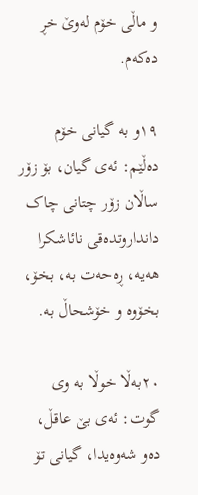و ماڵی خۆم لەوێ خڕ دەکەم.

١٩و بە گیانی خۆم دەڵێم: ئەی گیان، بۆ زۆر ساڵان زۆر چتانی چاک دانداروتدەقی نائاشکرا هەیە، ڕەحەت بە، بخۆ، بخۆوە و خۆشحاڵ بە.

٢٠بەڵا خوڵا بە وی گوت: ئەی بێ عاقڵ، دەو شەوەیدا، گیانی تۆ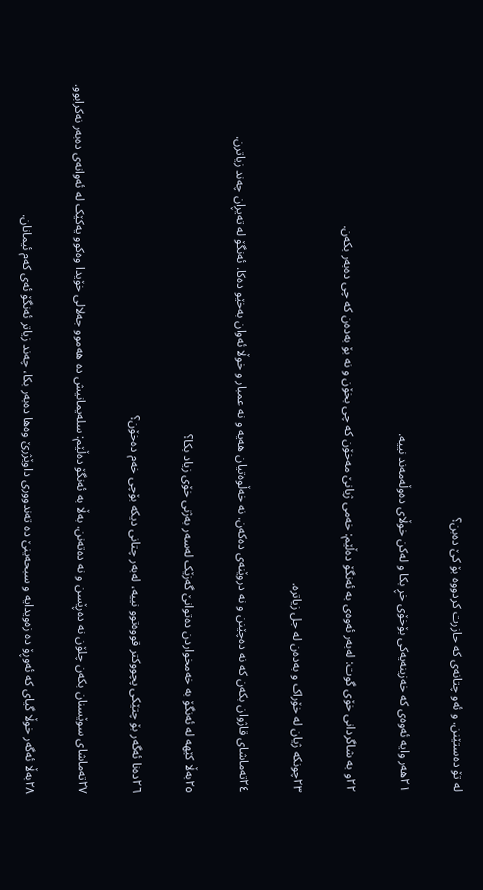لە تۆ دەستێنن. و ئەو چتانەی کە حازرت کردووە بۆ کێ دەبن؟

٢١هەر وایە ئەوەی کە خەزینەیەکی بۆخۆی خڕ بکا و لەکن خوڵای دەوڵەمەند نییە.

٢٢و بە شاگردانی خۆی گوت: لەبەر ئەوەی بە ئەنگۆ دەڵێم: خەمی ژیانێ مەخۆن کە چی بخۆن و نە بۆ بەدەن کە چی دەبەر بکەن.

٢٣چونکە ژیان لە خۆراک و بەدەن لە جل زیاترە.

٢٤تەماشای قاژوان بکەن کە نە دەچێنن و نە دروێنەی دەکەن. نە خەڵوەتیان هەیە و نە عمبار و خوڵا ئەوان بەخێو دەکا. ئەنگۆ لە تەیڕان چەند زیاترن.

٢٥بەڵا کێهە لە ئەنگۆ بە خەمخواردن دەتوانێ گەزێک لەسەر بەژنی خۆی زیاد بکا؟

٢٦دەنا ئەگەر بۆ چتێکی پچووکتر قووەتوو نییە، لەبەر چتانی دیکە بۆچی خەم دەخۆن؟

٢٧تەماشای سوێسنان بکەن چلۆن نە دەڕێسن و نە دەتەنن. بەڵا بە ئەنگۆ دەڵێم: سلەیمانیش دە هەموو جەلالی خۆیدا وەکوو یەکێک لە ئەوانەی دەبەر نەکرابوو.

٢٨بەڵا ئەگەر خوڵا گیای کە ئەوڕۆ دە زەویدایە و سبحەینێ دە تەندووری داوێژرێ وەها دەبەر بکا، چەند زیاتر ئەنگۆ ئەی کەم ئیمانان.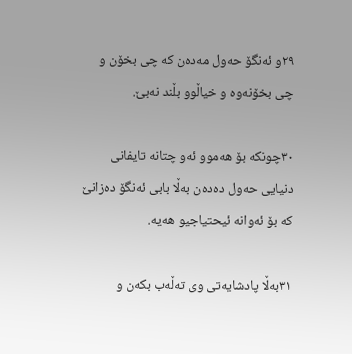٢٩و ئەنگۆ حەول مەدەن کە چی بخۆن و چی بخۆنەوە و خیاڵوو بڵند نەبێ.

٣٠چونکە بۆ هەموو ئەو چتانە تایفانی دنیایی حەول دەدەن بەڵا بابی ئەنگۆ دەزانێ کە بۆ ئەوانە ئیحتیاجیو هەیە.

٣١بەڵا پادشایەتی وی تەڵەب بکەن و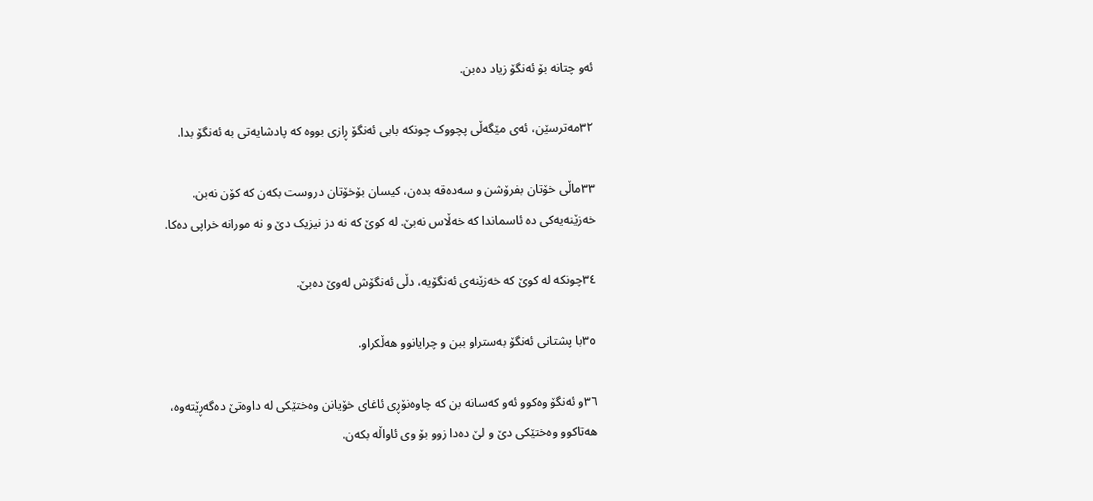ئەو چتانە بۆ ئەنگۆ زیاد دەبن.

٣٢مەترسێن، ئەی مێگەڵی پچووک چونکە بابی ئەنگۆ ڕازی بووە کە پادشایەتی بە ئەنگۆ بدا.

٣٣ماڵی خۆتان بفرۆشن و سەدەقە بدەن، کیسان بۆخۆتان دروست بکەن کە کۆن نەبن. خەزێنەیەکی دە ئاسماندا کە خەڵاس نەبێ. لە کوێ کە نە دز نیزیک دێ و نە مورانە خراپی دەکا.

٣٤چونکە لە کوێ کە خەزێنەی ئەنگۆیە، دڵی ئەنگۆش لەوێ دەبێ.

٣٥با پشتانی ئەنگۆ بەستراو ببن و چرایانوو هەڵکراو.

٣٦و ئەنگۆ وەکوو ئەو کەسانە بن کە چاوەنۆڕی ئاغای خۆیانن وەختێکی لە داوەتێ دەگەڕێتەوە، هەتاکوو وەختێکی دێ و لێ دەدا زوو بۆ وی ئاواڵە بکەن.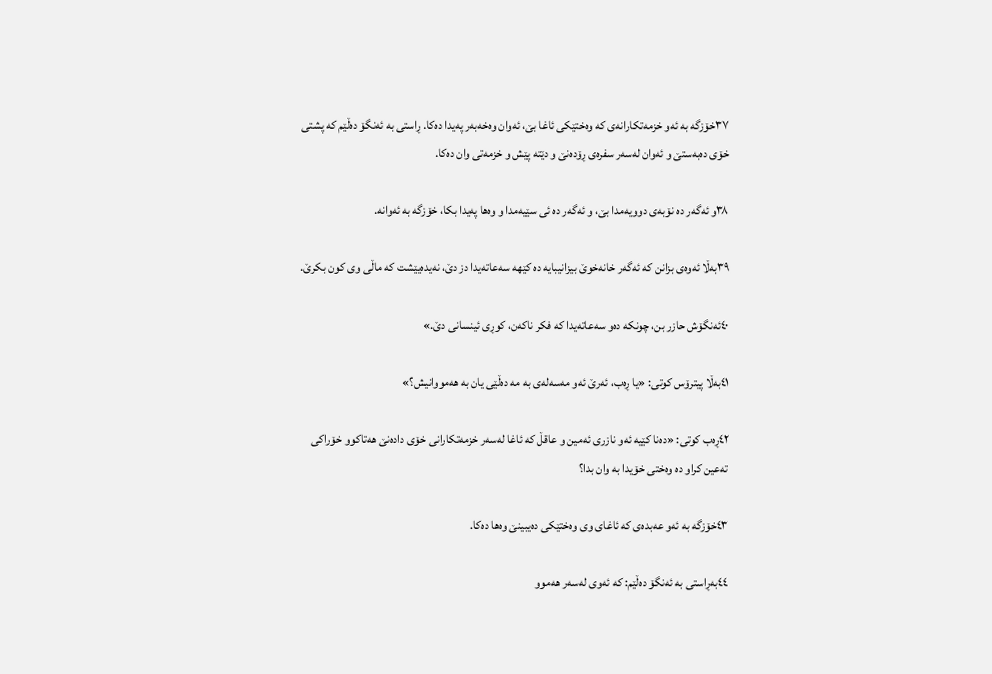٣٧خۆزگە بە ئەو خزمەتکارانەی کە وەختێکی ئاغا بێ، ئەوان وەخەبەر پەیدا دەکا. ڕاستی بە ئەنگۆ دەڵێم کە پشتی خۆی دەبەستێ و ئەوان لەسەر سفرەی ڕۆدەنێ و دێتە پێش و خزمەتی وان دەکا.

٣٨و ئەگەر دە نۆبەی دوویەمدا بێ، و ئەگەر دە ئی سێیەمدا و وەها پەیدا بکا، خۆزگە بە ئەوانە.

٣٩بەڵا ئەوەی بزانن کە ئەگەر خانەخوێ بیزانیبایە دە کێهە سەعاتەیدا دز دێ، نەیدەیێشت کە ماڵی وی کون بکرێ.

٤٠ئەنگۆش حازر بن، چونکە دەو سەعاتەیدا کە فکر ناکەن، کوڕی ئینسانی دێ.»

٤١بەڵا پیترۆس کوتی: «یا ڕەب، ئەرێ ئەو مەسەلەی بە مە دەڵێی یان بە هەمووانیش؟»

٤٢ڕەب کوتی: «دەنا کێیە ئەو نازری ئەمین و عاقڵ کە ئاغا لەسەر خزمەتکارانی خۆی دادەنێ هەتاکوو خۆراکی تەعین کراو دە وەختی خۆیدا بە وان بدا؟

٤٣خۆزگە بە ئەو عەبدەی کە ئاغای وی وەختێکی دەیبینێ وەها دەکا.

٤٤بەڕاستی بە ئەنگۆ دەڵێم: کە ئەوی لەسەر هەموو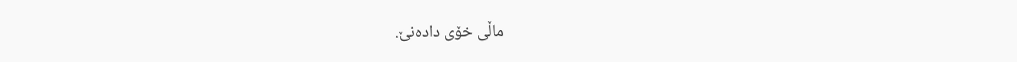ماڵی خۆی دادەنێ.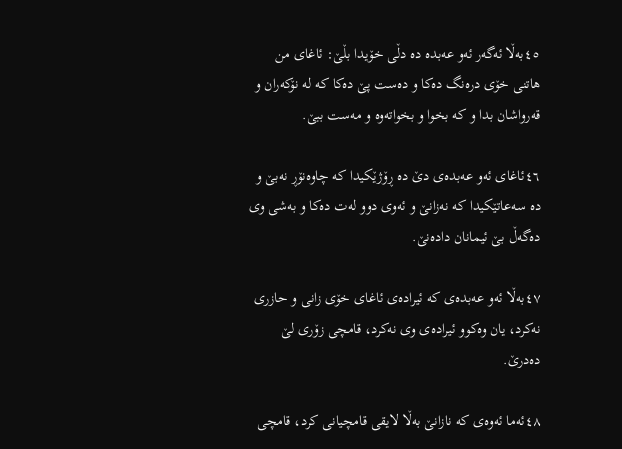٤٥بەڵا ئەگەر ئەو عەبدە دە دڵی خۆیدا بڵێ: ئاغای من هاتنی خۆی درەنگ دەکا و دەست پێ دەکا کە لە نۆکەران و قەرواشان بدا و کە بخوا و بخواتەوە و مەست ببێ.

٤٦ئاغای ئەو عەبدەی دێ دە ڕۆژێکیدا کە چاوەنۆڕ نەبێ و دە سەعاتێکیدا کە نەزانێ و ئەوی دوو لەت دەکا و بەشی وی دەگەڵ بێ ئیمانان دادەنێ.

٤٧بەڵا ئەو عەبدەی کە ئیرادەی ئاغای خۆی زانی و حازری نەکرد، یان وەکوو ئیرادەی وی نەکرد، قامچی زۆری لێ دەدرێ.

٤٨ئەما ئەوەی کە نازانێ بەڵا لایقی قامچیانی کرد، قامچی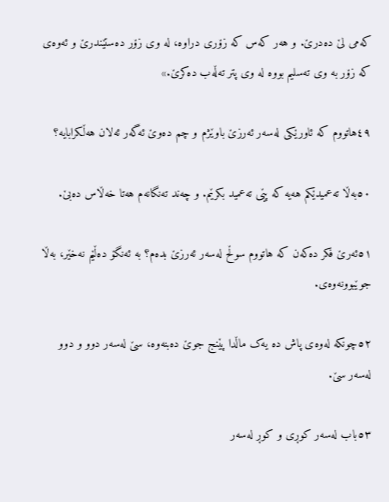کەمی لێ دەدرێ. و هەر کەس کە زۆری دراوە، لە وی زۆر دەستێندرێ و ئەوەی کە زۆر بە وی تەسلیم بووە لە وی پتر تەڵەب دەکرێ.»

٤٩هاتووم کە ئاورێکی لەسەر ئەرزێ باوێژم و چم دەوێ ئەگەر ئەلان هەڵکرابایە؟

٥٠بەڵا تەعمیدێکم هەیە کە پێی تەعمید بکرێم. و چەند تەنگانەم هەتا خەڵاس دەبێ.

٥١ئەرێ فکر دەکەن کە هاتووم سوڵح لەسەر ئەرزێ بدەم؟ بە ئەنگۆ دەڵێم نەخێر، بەڵا جوێبوونەوەی.

٥٢چونکە لەوەی پاش دە یەک ماڵدا پێنج جوێ دەبنەوە، سێ لەسەر دوو و دوو لەسەر سێ.

٥٣باب لەسەر کوڕی و کوڕ لەسەر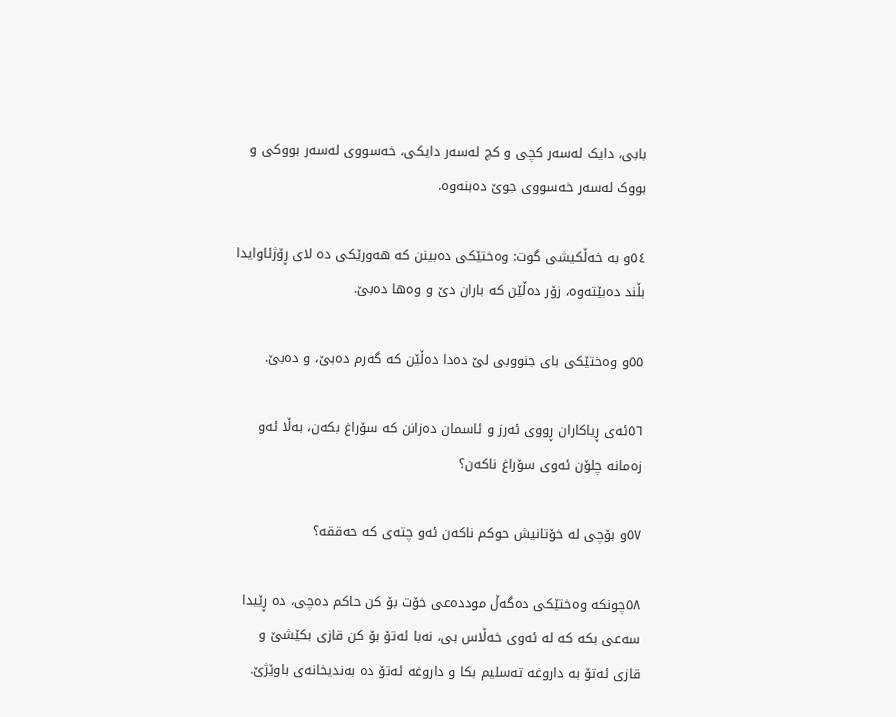بابی، دایک لەسەر کچی و کچ لەسەر دایکی، خەسووی لەسەر بووکی و بووک لەسەر خەسووی جوێ دەبنەوە.

٥٤و بە خەڵکیشی گوت: وەختێکی دەبینن کە هەورێکی دە لای ڕۆژئاوایدا بڵند دەبێتەوە، زۆر دەڵێن کە باران دێ و وەها دەبێ.

٥٥و وەختێکی بای جنووبی لێ دەدا دەڵێن کە گەرم دەبێ، و دەبێ.

٥٦ئەی ڕیاکاران ڕووی ئەرز و ئاسمان دەزانن کە سۆراغ بکەن، بەڵا ئەو زەمانە چلۆن ئەوی سۆراغ ناکەن؟

٥٧و بۆچی لە خۆتانیش حوکم ناکەن ئەو چتەی کە حەققە؟

٥٨چونکە وەختێکی دەگەڵ موددەعی خۆت بۆ کن حاکم دەچی، دە ڕێیدا سەعی بکە کە لە ئەوی خەڵاس بی، نەبا ئەتۆ بۆ کن قازی بکێشێ و قازی ئەتۆ بە داروغە تەسلیم بکا و داروغە ئەتۆ دە بەندیخانەی باوێژێ.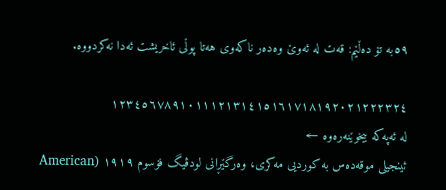٥٩بە تۆ دەڵێم: قەت لە ئەوێ وەدەر ناکەوی هەتا پوڵی ئاخریشت ئەدا نەکردووە.

١٢٣٤٥٦٧٨٩١٠١١١٢١٣١٤١٥١٦١٧١٨١٩٢٠٢١٢٢٢٣٢٤
لە ئەپەکە بیخوێنەرەوە ←
ئینجیلی موقەدەس بە کوردیی مەکری، وەرگێڕانی لودڤیگ فۆسوم ١٩١٩ (American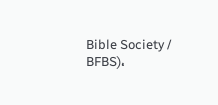Bible Society / BFBS)،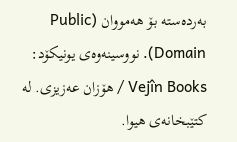بەردەستە بۆ هەمووان (Public Domain). نووسینەوەی یونیکۆد: Vejîn Books / هۆزان عەزیزی. لە کتێبخانەی هیوا.